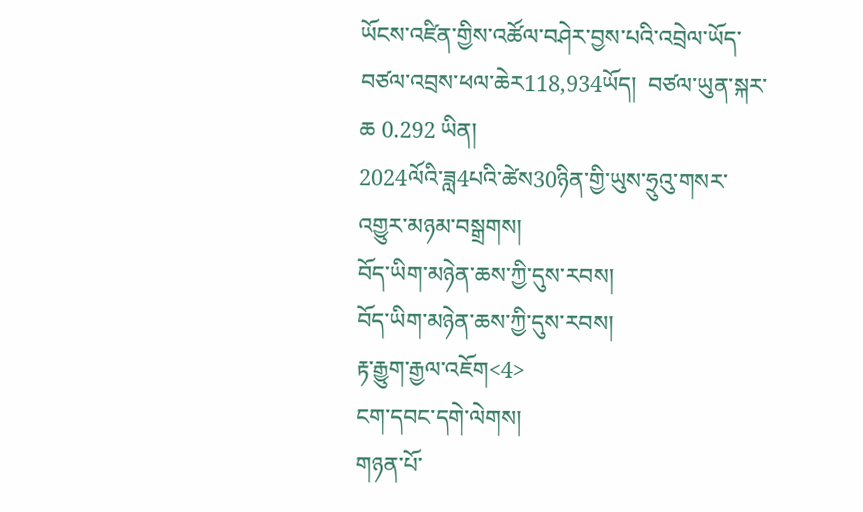ཡོངས་འཛིན་གྱིས་འཚོལ་བཤེར་བྱས་པའི་འབྲེལ་ཡོད་བཙལ་འབྲས་ཕལ་ཆེར118,934ཡོད།  བཙལ་ཡུན་སྐར་ཆ 0.292 ཡིན།
2024ལོའི་ཟླ4པའི་ཚེས30ཉིན་གྱི་ཡུས་ཧྲུའུ་གསར་འགྱུར་མཉམ་བསྒྲགས།
བོད་ཡིག་མཉེན་ཆས་ཀྱི་དུས་རབས།
བོད་ཡིག་མཉེན་ཆས་ཀྱི་དུས་རབས།
རྟ་རྒྱུག་རྒྱལ་འཇོག<4>
ངག་དབང་དགེ་ལེགས།
གཉན་པོ་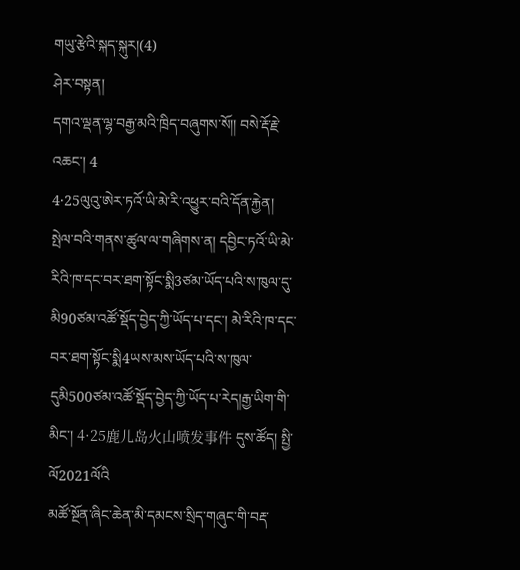གཡུ་རྩེའི་སྐད་སྐུར།(4)
ཤེར་བསྟན།
དགའ་ལྡན་ལྷ་བརྒྱ་མའི་ཁྲིད་བཞུགས་སོ།། བསེ་རྡོ་རྗེ་འཆང་། 4
4·25ལུའུ་ཨེར་ཏའོ་ཡི་མེ་རི་འཕྱུར་བའི་དོན་རྐྱེན།
སྤེལ་བའི་གནས་ཚུལ་ལ་གཞིགས་ན། དབྱིང་ཏའོ་ཡི་མེ་རིའི་ཁ་དང་བར་ཐག་སྟོང་སྨི3ཙམ་ཡོད་པའི་ས་ཁུལ་དུ་མི90ཙམ་འཚོ་སྡོད་བྱེད་ཀྱི་ཡོད་པ་དང་། མེ་རིའི་ཁ་དང་བར་ཐག་སྟོང་སྨི4ཡས་མས་ཡོད་པའི་ས་ཁུལ་དུམི500ཙམ་འཚོ་སྡོད་བྱེད་ཀྱི་ཡོད་པ་རེད།རྒྱ་ཡིག་གི་མིང་། 4·25鹿儿岛火山喷发事件 དུས་ཚོད། སྤྱི་ལོ2021ལོའི
མཚོ་སྔོན་ཞིང་ཆེན་མི་དམངས་སྲིད་གཞུང་གི་བརྡ་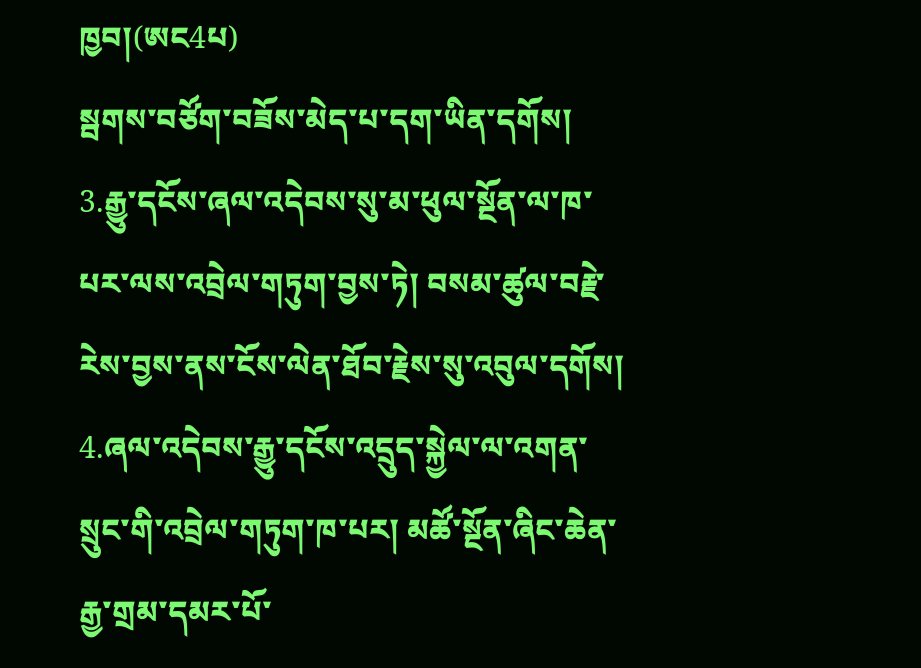ཁྱབ།(ཨང4པ)
སྦགས་བཙོག་བཟོས་མེད་པ་དག་ཡིན་དགོས། 3.རྒྱུ་དངོས་ཞལ་འདེབས་སུ་མ་ཕུལ་སྔོན་ལ་ཁ་པར་ལས་འབྲེལ་གཏུག་བྱས་ཏེ། བསམ་ཚུལ་བརྗེ་རེས་བྱས་ནས་ངོས་ལེན་ཐོབ་རྗེས་སུ་འབུལ་དགོས། 4.ཞལ་འདེབས་རྒྱུ་དངོས་འདྲུད་སྐྱེལ་ལ་འགན་སྲུང་གི་འབྲེལ་གཏུག་ཁ་པར། མཚོ་སྔོན་ཞིང་ཆེན་རྒྱ་གྲམ་དམར་པོ་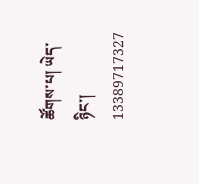ཚོགས་པ། ཡེད་ཉིང་། 13389717327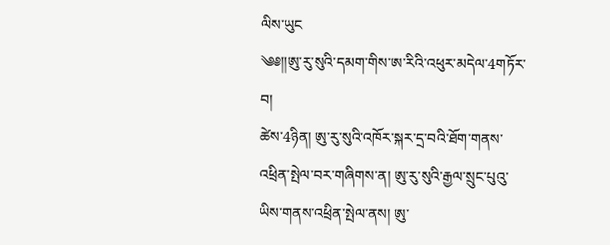ལིས་ཡུང
༄༅།།ཨུ་རུ་སུའི་དམག་གིས་ཨ་རིའི་འཕུར་མདེལ་4གཏོར་བ།
ཚེས་4ཉིན། ཨུ་རུ་སུའི་འཁོར་སྐར་དྲ་བའི་ཐོག་གནས་འཕྲིན་སྤེལ་བར་གཞིགས་ན། ཨུ་རུ་སུའི་རྒྱལ་སྲུང་པུའུ་ཡིས་གནས་འཕྲིན་སྤེལ་ནས། ཨུ་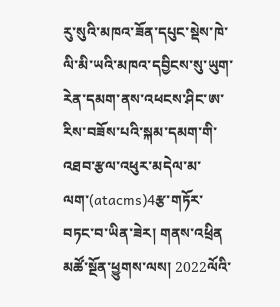རུ་སུའི་མཁའ་ཟོན་དཔུང་སྡེས་ཁེ་ལི་མི་ཡའི་མཁའ་དབྱིངས་སུ་ཡུག་རེན་དམག་ནས་འཕངས་ཤིང་ཨ་རིས་བཟོས་པའི་སྐམ་དམག་གི་འཐབ་རྩལ་འཕུར་མདེལ་མ་ལག་(atacms)4རྩ་གཏོར་བཏང་བ་ཡིན་ཟེར། གནས་འཕྲིན
མཚོ་སྔོན་ཕྱུགས་ལས། 2022ལོའི་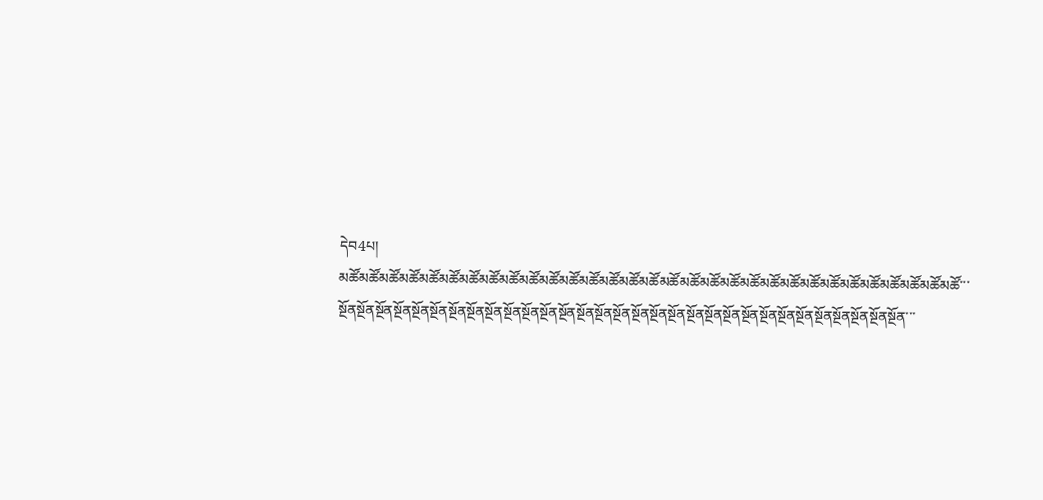དེབ4པ།
མཚོམཚོམཚོམཚོམཚོམཚོམཚོམཚོམཚོམཚོམཚོམཚོམཚོམཚོམཚོམཚོམཚོམཚོམཚོམཚོམཚོམཚོམཚོམཚོམཚོམཚོམཚོམཚོམཚོམཚོམཚོ་་་སྔོནསྔོནསྔོནསྔོནསྔོནསྔོནསྔོནསྔོནསྔོནསྔོནསྔོནསྔོནསྔོནསྔོནསྔོནསྔོནསྔོནསྔོནསྔོནསྔོནསྔོནསྔོནསྔོནསྔོནསྔོནསྔོནསྔོནསྔོནསྔོནསྔོནསྔོན་་་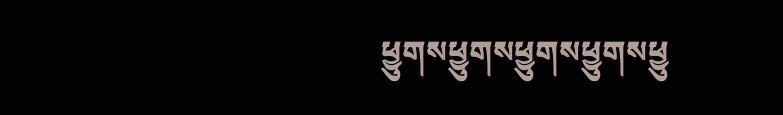ཕྱུགསཕྱུགསཕྱུགསཕྱུགསཕྱུ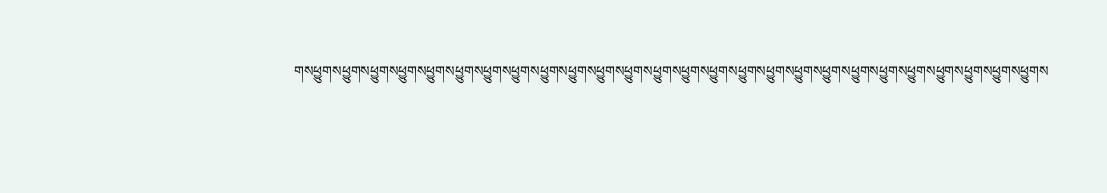གསཕྱུགསཕྱུགསཕྱུགསཕྱུགསཕྱུགསཕྱུགསཕྱུགསཕྱུགསཕྱུགསཕྱུགསཕྱུགསཕྱུགསཕྱུགསཕྱུགསཕྱུགསཕྱུགསཕྱུགསཕྱུགསཕྱུགསཕྱུགསཕྱུགསཕྱུགསཕྱུགསཕྱུགསཕྱུགསཕྱུགས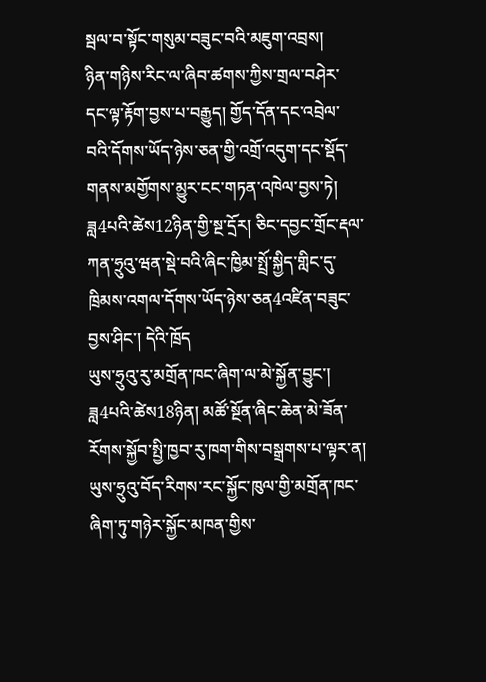སྦལ་བ་སྟོང་གསུམ་བཟུང་བའི་མཇུག་འབྲས།
ཉིན་གཉིས་རིང་ལ་ཞིབ་ཚགས་ཀྱིས་གྲལ་བཤེར་དང་ལྟ་རྟོག་བྱས་པ་བརྒྱུད། གྱོད་དོན་དང་འབྲེལ་བའི་དོགས་ཡོད་ཉེས་ཅན་གྱི་འགྲོ་འདུག་དང་སྡོད་གནས་མགྱོགས་མྱུར་ངང་གཏན་འཁེལ་བྱས་ཏེ། ཟླ4པའི་ཚེས12ཉིན་གྱི་སྔ་དྲོར། ཅིང་དབྱང་གྲོང་རྡལ་ཀན་ཧྲུའུ་ཝན་སྡེ་བའི་ཞིང་ཁྱིམ་སྤྲོ་སྐྱིད་གླིང་དུ་ཁྲིམས་འགལ་དོགས་ཡོད་ཉེས་ཅན4འཛིན་བཟུང་བྱས་ཤིང་། དེའི་ཁྲོད
ཡུས་ཧྲུའུ་རུ་མགྲོན་ཁང་ཞིག་ལ་མེ་སྐྱོན་བྱུང་།
ཟླ4པའི་ཚེས18ཉིན། མཚོ་སྔོན་ཞིང་ཆེན་མེ་ཟོན་རོགས་སྐྱོབ་སྤྱི་ཁྱབ་རུ་ཁག་གིས་བསྒྲགས་པ་ལྟར་ན། ཡུས་ཧྲུའུ་བོད་རིགས་རང་སྐྱོང་ཁུལ་གྱི་མགྲོན་ཁང་ཞིག་ཏུ་གཉེར་སྐྱོང་མཁན་གྱིས་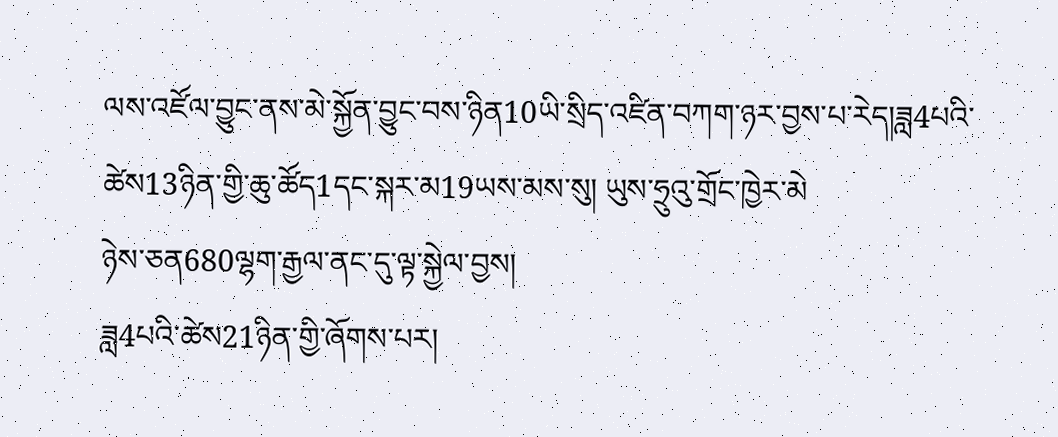ལས་འཛོལ་བྱུང་ནས་མེ་སྐྱོན་བྱུང་བས་ཉིན10ཡི་སྲིད་འཛིན་བཀག་ཉར་བྱས་པ་རེད།ཟླ4པའི་ཚེས13ཉིན་གྱི་ཆུ་ཚོད1དང་སྐར་མ19ཡས་མས་སུ། ཡུས་ཧྲུའུ་གྲོང་ཁྱེར་མེ
ཉེས་ཅན680ལྷག་རྒྱལ་ནང་དུ་ལྟ་སྐྱེལ་བྱས།
ཟླ4པའི་ཚེས21ཉིན་གྱི་ཞོགས་པར།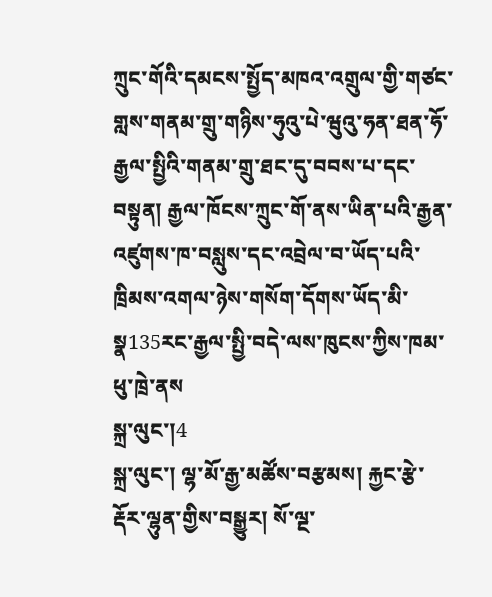ཀྲུང་གོའི་དམངས་སྤྱོད་མཁའ་འགྲུལ་གྱི་གཙང་གླས་གནམ་གྲུ་གཉིས་ཧུའུ་པེ་ཝུའུ་ཧན་ཐན་ཧོ་རྒྱལ་སྤྱིའི་གནམ་གྲུ་ཐང་དུ་བབས་པ་དང་བསྟུན། རྒྱལ་ཁོངས་ཀྲུང་གོ་ནས་ཡིན་པའི་རྒྱན་འཛུགས་ཁ་བསླུས་དང་འབྲེལ་བ་ཡོད་པའི་ཁྲིམས་འགལ་ཉེས་གསོག་དོགས་ཡོད་མི་སྣ135རང་རྒྱལ་སྤྱི་བདེ་ལས་ཁུངས་ཀྱིས་ཁམ་ཕུ་ཁྲེ་ནས
སྐྲ་ལུང་།4
སྐྲ་ལུང་། ལྷ་མོ་རྒྱ་མཚོས་བརྩམས། རྐྱང་རྩེ་རྡོར་ལྷུན་གྱིས་བསྒྱུར། སོ་ལྔ་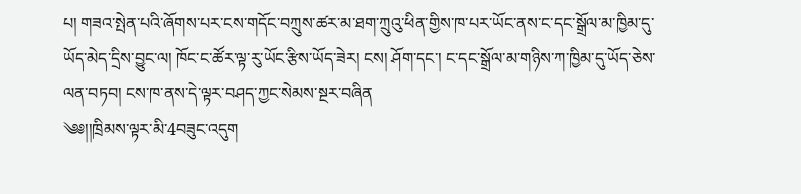པ། གཟའ་སྤེན་པའི་ཞོགས་པར་ངས་གདོང་བཀྲུས་ཚར་མ་ཐག་ཀྲུའུ་ཕིན་གྱིས་ཁ་པར་ཡོང་ནས་ང་དང་སྒྲོལ་མ་ཁྱིམ་དུ་ཡོད་མེད་དྲིས་བྱུང་ལ། ཁོང་ང་ཚོར་ལྟ་རུ་ཡོང་རྩིས་ཡོད་ཟེར། ངས། ཤོག་དང་། ང་དང་སྒྲོལ་མ་གཉིས་ཀ་ཁྱིམ་དུ་ཡོད་ཅེས་ལན་བཏབ། ངས་ཁ་ནས་དེ་ལྟར་བཤད་ཀྱང་སེམས་སྔར་བཞིན
༄༅།།ཁྲིམས་ལྟར་མི་4བཟུང་འདུག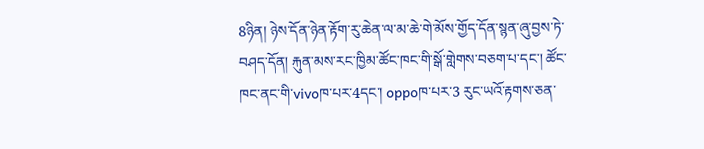8ཉིན། ཉེས་དོན་ཉེན་རྟོག་རུ་ཆེན་ལ་མ་ཆེ་གེ་མོས་གྱོད་དོན་སྙན་ཞུ་བྱས་ཏེ་བཤད་དོན། རྐུན་མས་རང་ཁྱིམ་ཚོང་ཁང་གི་སྒོ་གླེགས་བཅག་པ་དང་། ཚོང་ཁང་ནང་གི་vivoཁ་པར་4དང་། oppoཁ་པར་3 རུང་ཡའོ་རྟགས་ཅན་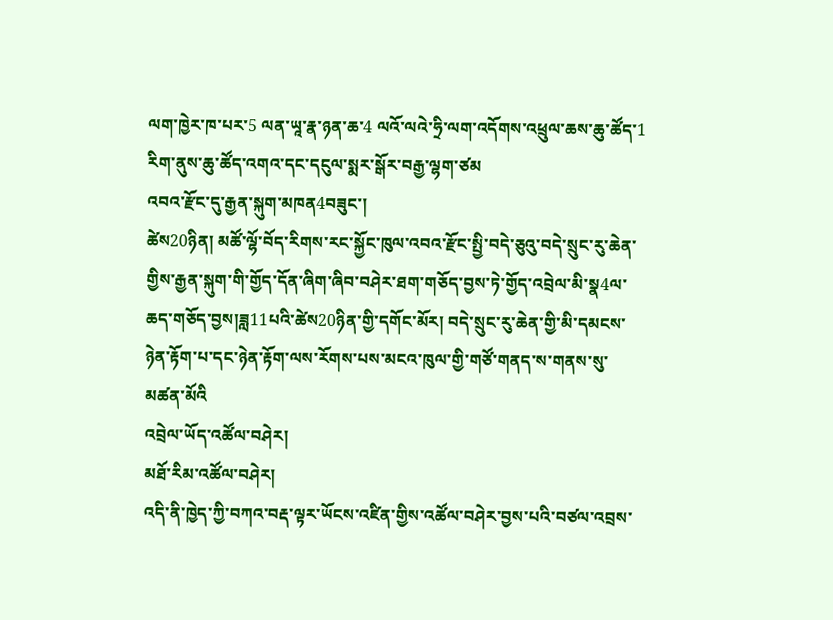ལག་ཁྱེར་ཁ་པར་5 ལན་ཡཱ་རྣ་ཉན་ཆ་4 ལའོ་ལའེ་ཧྲི་ལག་འདོགས་འཕྲུལ་ཆས་ཆུ་ཚོད་1 རིག་ནུས་ཆུ་ཚོད་འགའ་དང་དངུལ་སྨར་སྒོར་བརྒྱ་ལྷག་ཙམ
འབའ་རྫོང་དུ་རྒྱན་སྐུག་མཁན4བཟུང་།
ཚེས20ཉིན། མཚོ་ལྷོ་བོད་རིགས་རང་སྐྱོང་ཁུལ་འབའ་རྫོང་སྤྱི་བདེ་ཅུའུ་བདེ་སྲུང་རུ་ཆེན་གྱིས་རྒྱན་སྐུག་གི་གྱོད་དོན་ཞིག་ཞིབ་བཤེར་ཐག་གཅོད་བྱས་ཏེ་གྱོད་འབྲེལ་མི་སྣ4ལ་ཆད་གཅོད་བྱས།ཟླ11པའི་ཚེས20ཉིན་གྱི་དགོང་མོར། བདེ་སྲུང་རུ་ཆེན་གྱི་མི་དམངས་ཉེན་རྟོག་པ་དང་ཉེན་རྟོག་ལས་རོགས་པས་མངའ་ཁུལ་གྱི་གཙོ་གནད་ས་གནས་སུ་མཚན་མོའི
འབྲེལ་ཡོད་འཚོལ་བཤེར།
མཐོ་རིམ་འཚོལ་བཤེར།
འདི་ནི་ཁྱེད་ཀྱི་བཀའ་བརྡ་ལྟར་ཡོངས་འཛིན་གྱིས་འཚོལ་བཤེར་བྱས་པའི་བཙལ་འབྲས་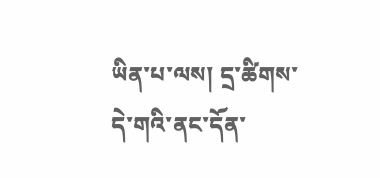ཡིན་པ་ལས། དྲ་ཚིགས་དེ་གའི་ནང་དོན་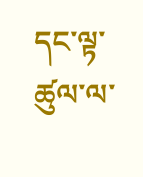དང་ལྟ་ཚུལ་ལ་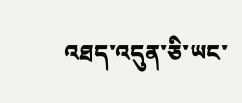འཐད་འདུན་ཅི་ཡང་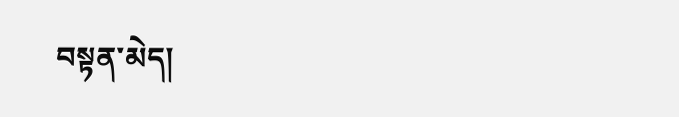བསྟན་མེད།